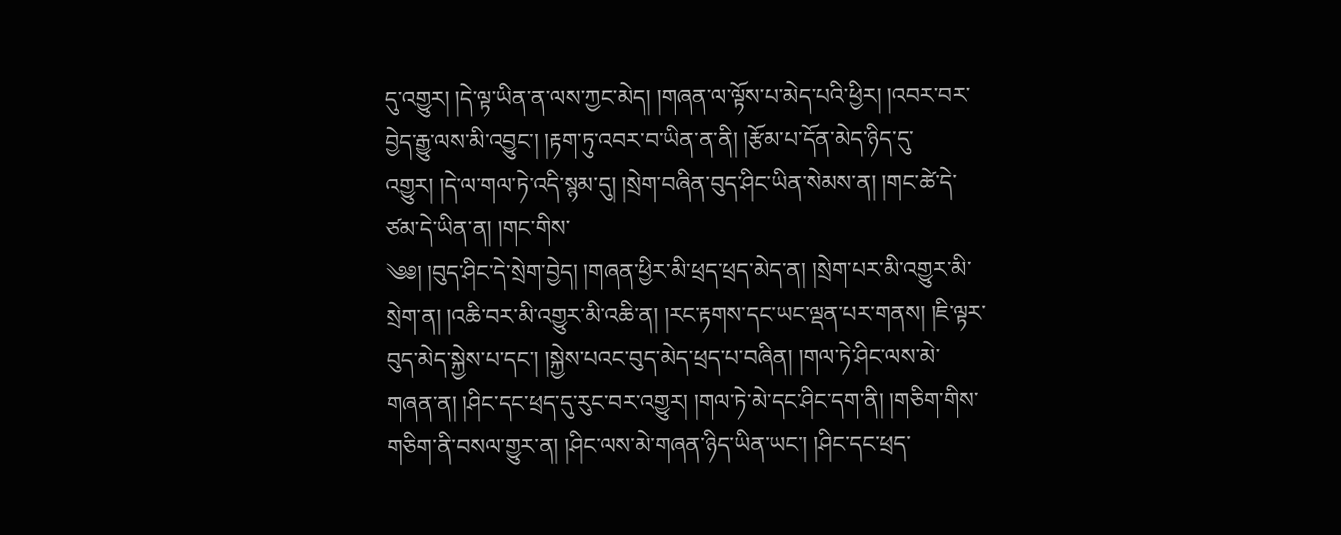དུ་འགྱུར། །དེ་ལྟ་ཡིན་ན་ལས་ཀྱང་མེད། །གཞན་ལ་ལྟོས་པ་མེད་པའི་ཕྱིར། །འབར་བར་བྱེད་རྒྱུ་ལས་མི་འབྱུང་། །རྟག་ཏུ་འབར་བ་ཡིན་ན་ནི། །རྩོམ་པ་དོན་མེད་ཉིད་དུ་འགྱུར། །དེ་ལ་གལ་ཏེ་འདི་སྙམ་དུ། །སྲེག་བཞིན་བུད་ཤིང་ཡིན་སེམས་ན། །གང་ཚེ་དེ་ཙམ་དེ་ཡིན་ན། །གང་གིས་
༄༅། །བུད་ཤིང་དེ་སྲེག་བྱེད། །གཞན་ཕྱིར་མི་ཕྲད་ཕྲད་མེད་ན། །སྲེག་པར་མི་འགྱུར་མི་སྲེག་ན། །འཆི་བར་མི་འགྱུར་མི་འཆི་ན། །རང་རྟགས་དང་ཡང་ལྡན་པར་གནས། །ཇི་ལྟར་བུད་མེད་སྐྱེས་པ་དང་། །སྐྱེས་པའང་བུད་མེད་ཕྲད་པ་བཞིན། །གལ་ཏེ་ཤིང་ལས་མེ་
གཞན་ན། །ཤིང་དང་ཕྲད་དུ་རུང་བར་འགྱུར། །གལ་ཏེ་མེ་དང་ཤིང་དག་ནི། །གཅིག་གིས་གཅིག་ནི་བསལ་གྱུར་ན། །ཤིང་ལས་མེ་གཞན་ཉིད་ཡིན་ཡང་། །ཤིང་དང་ཕྲད་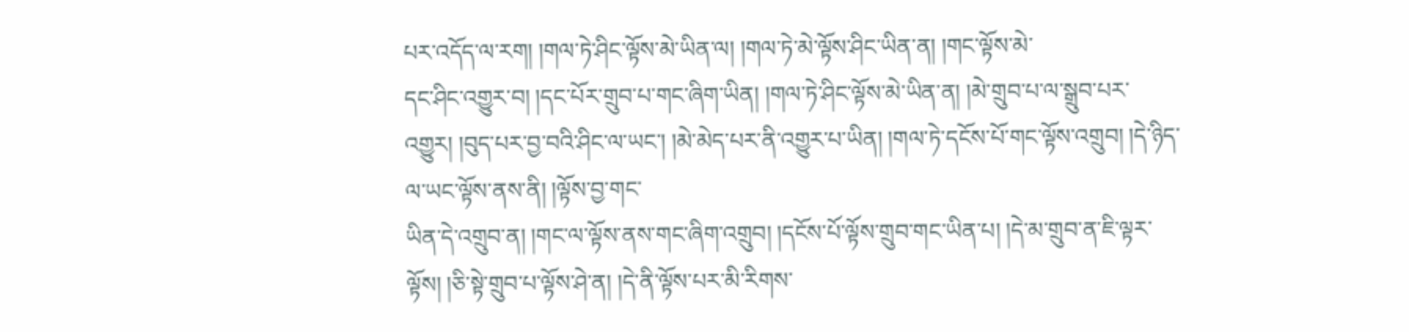པར་འདོད་ལ་རག། །གལ་ཏེ་ཤིང་ལྟོས་མེ་ཡིན་ལ། །གལ་ཏེ་མེ་ལྟོས་ཤིང་ཡིན་ན། །གང་ལྟོས་མེ་
དང་ཤིང་འགྱུར་བ། །དང་པོར་གྲུབ་པ་གང་ཞིག་ཡིན། །གལ་ཏེ་ཤིང་ལྟོས་མེ་ཡིན་ན། །མེ་གྲུབ་པ་ལ་སྒྲུབ་པར་འགྱུར། །བུད་པར་བྱ་བའི་ཤིང་ལ་ཡང་། །མེ་མེད་པར་ནི་འགྱུར་པ་ཡིན། །གལ་ཏེ་དངོས་པོ་གང་ལྟོས་འགྲུབ། །དེ་ཉིད་ལ་ཡང་ལྟོས་ནས་ནི། །ལྟོས་བྱ་གང་
ཡིན་དེ་འགྲུབ་ན། །གང་ལ་ལྟོས་ནས་གང་ཞིག་འགྲུབ། །དངོས་པོ་ལྟོས་གྲུབ་གང་ཡིན་པ། །དེ་མ་གྲུབ་ན་ཇི་ལྟར་ལྟོས། །ཅི་སྟེ་གྲུབ་པ་ལྟོས་ཤེ་ན། །དེ་ནི་ལྟོས་པར་མི་རིགས་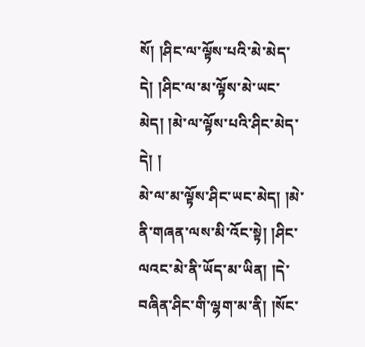སོ། །ཤིང་ལ་ལྟོས་པའི་མེ་མེད་དེ། །ཤིང་ལ་མ་ལྟོས་མེ་ཡང་མེད། །མེ་ལ་ལྟོས་པའི་ཤིང་མེད་དེ། །
མེ་ལ་མ་ལྟོས་ཤིང་ཡང་མེད། །མེ་ནི་གཞན་ལས་མི་འོང་སྟེ། །ཤིང་ལའང་མེ་ནི་ཡོད་མ་ཡིན། །དེ་བཞིན་ཤིང་གི་ལྷག་མ་ནི། །སོང་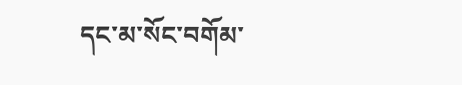དང་མ་སོང་བགོམ་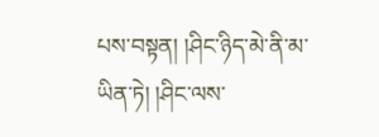པས་བསྟན། །ཤིང་ཉིད་མེ་ནི་མ་ཡིན་ཏེ། །ཤིང་ལས་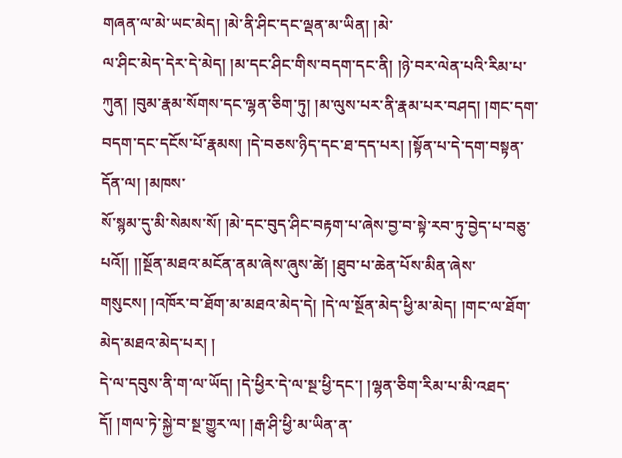གཞན་ལ་མེ་ཡང་མེད། །མེ་ནི་ཤིང་དང་ལྡན་མ་ཡིན། །མེ་
ལ་ཤིང་མེད་དེར་དེ་མེད། །མ་དང་ཤིང་གིས་བདག་དང་ནི། །ཉེ་བར་ལེན་པའི་རིམ་པ་ཀུན། །བུམ་རྣམ་སོགས་དང་ལྷན་ཅིག་ཏུ། །མ་ལུས་པར་ནི་རྣམ་པར་བཤད། །གང་དག་བདག་དང་དངོས་པོ་རྣམས། །དེ་བཅས་ཉིད་དང་ཐ་དད་པར། །སྟོན་པ་དེ་དག་བསྟན་དོན་ལ། །མཁས་
སོ་སྙམ་དུ་མི་སེམས་སོ། །མེ་དང་བུད་ཤིང་བརྟག་པ་ཞེས་བྱ་བ་སྟེ་རབ་ཏུ་བྱེད་པ་བཅུ་པའོ།། །།སྔོན་མཐའ་མངོན་ནམ་ཞེས་ཞུས་ཚེ། །ཐུབ་པ་ཆེན་པོས་མིན་ཞེས་གསུངས། །འཁོར་བ་ཐོག་མ་མཐའ་མེད་དེ། །དེ་ལ་སྔོན་མེད་ཕྱི་མ་མེད། །གང་ལ་ཐོག་མེད་མཐའ་མེད་པར། །
དེ་ལ་དབུས་ནི་ག་ལ་ཡོད། །དེ་ཕྱིར་དེ་ལ་སྔ་ཕྱི་དང་། །ལྷན་ཅིག་རིམ་པ་མི་འཐད་དོ། །གལ་ཏེ་སྐྱེ་བ་སྔ་གྱུར་ལ། །རྒ་ཤི་ཕྱི་མ་ཡིན་ན་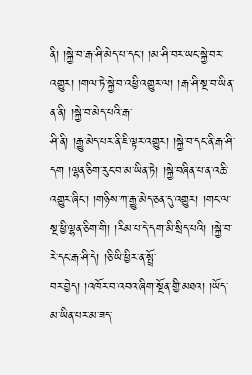ནི། །སྐྱེ་བ་རྒ་ཤི་མེད་པ་དང་། །མ་ཤི་བར་ཡང་སྐྱེ་བར་འགྱུར། །གལ་ཏེ་སྐྱེ་བ་འཕྱི་འགྱུར་ལ། །རྒ་ཤི་སྔ་བ་ཡིན་ན་ནི། །སྐྱེ་བ་མེད་པའི་རྒ་
ཤི་ནི། །རྒྱུ་མེད་པར་ནི་ཇི་ལྟར་འགྱུར། །སྐྱེ་བ་དང་ནི་རྒ་ཤི་དག །ལྷན་ཅིག་རུང་བ་མ་ཡིན་ཏེ། །སྐྱེ་བཞིན་པ་ན་འཆི་འགྱུར་ཞིང་། །གཉིས་ཀ་རྒྱུ་མེད་ཅན་དུ་འགྱུར། །གང་ལ་སྔ་ཕྱི་ལྷན་ཅིག་གི། །རིམ་པ་དེ་དག་མི་སྲིད་པའི། །སྐྱེ་བ་རེ་དང་རྒ་ཤི་དེ། །ཅི་ཡི་ཕྱིར་ན་སྤྲོ་
བར་བྱེད། །འཁོར་བ་འབའ་ཞིག་སྔོན་གྱི་མཐའ། །ཡོད་མ་ཡིན་པར་མ་ཟད་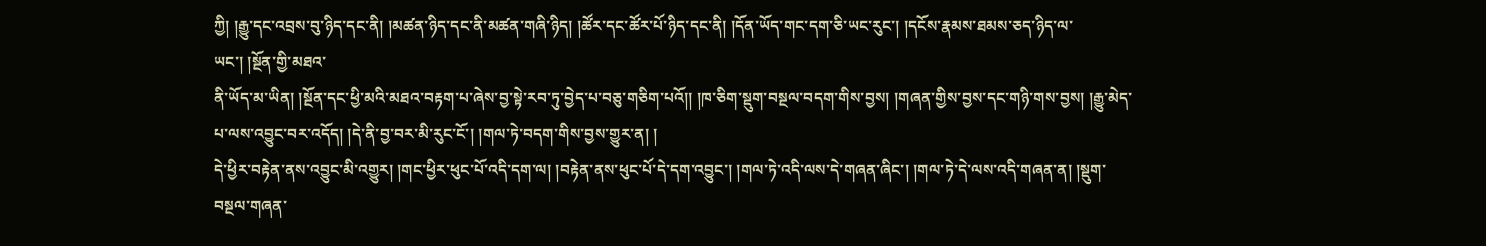ཀྱི། །རྒྱུ་དང་འབྲས་བུ་ཉིད་དང་ནི། །མཚན་ཉིད་དང་ནི་མཚན་གཞི་ཉིད། །ཚོར་དང་ཚོར་པོ་ཉིད་དང་ནི། །དོན་ཡོད་གང་དག་ཅི་ཡང་རུང་། །དངོས་རྣམས་ཐམས་ཅད་ཉིད་ལ་ཡང་། །སྔོན་གྱི་མཐའ་
ནི་ཡོད་མ་ཡིན། །སྔོན་དང་ཕྱི་མའི་མཐའ་བརྟག་པ་ཞེས་བྱ་སྟེ་རབ་ཏུ་བྱེད་པ་བཅུ་གཅིག་པའོ།། །ཁ་ཅིག་སྡུག་བསྔལ་བདག་གིས་བྱས། །གཞན་གྱིས་བྱས་དང་གཉི་གས་བྱས། །རྒྱུ་མེད་པ་ལས་འབྱུང་བར་འདོད། །དེ་ནི་བྱ་བར་མི་རུང་ངོ་། །གལ་ཏེ་བདག་གིས་བྱས་གྱུར་ན། །
དེ་ཕྱིར་བརྟེན་ནས་འབྱུང་མི་འགྱུར། །གང་ཕྱིར་ཕུང་པོ་འདི་དག་ལ། །བརྟེན་ནས་ཕུང་པོ་དེ་དག་འབྱུང་། །གལ་ཏེ་འདི་ལས་དེ་གཞན་ཞིང་། །གལ་ཏེ་དེ་ལས་འདི་གཞན་ན། །སྡུག་བསྔལ་གཞན་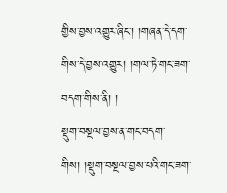གྱིས་བྱས་འགྱུར་ཞིང་། །གཞན་དེ་དག་གིས་དེ་བྱས་འགྱུར། །གལ་ཏེ་གང་ཟག་བདག་གིས་ནི། །
སྡུག་བསྔལ་བྱས་ན་གང་བདག་གིས། །སྡུག་བསྔལ་བྱས་པའི་གང་ཟག་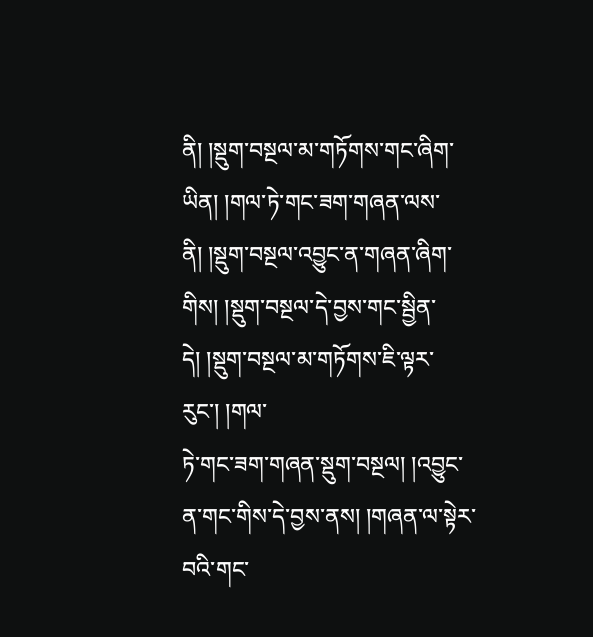ནི། །སྡུག་བསྔལ་མ་གཏོགས་གང་ཞིག་ཡིན། །གལ་ཏེ་གང་ཟག་གཞན་ལས་ནི། །སྡུག་བསྔལ་འབྱུང་ན་གཞན་ཞིག་གིས། །སྡུག་བསྔལ་དེ་བྱས་གང་སྦྱིན་དེ། །སྡུག་བསྔལ་མ་གཏོགས་ཇི་ལྟར་རུང་། །གལ་
ཏེ་གང་ཟག་གཞན་སྡུག་བསྔལ། །འབྱུང་ན་གང་གིས་དེ་བྱས་ནས། །གཞན་ལ་སྟེར་བའི་གང་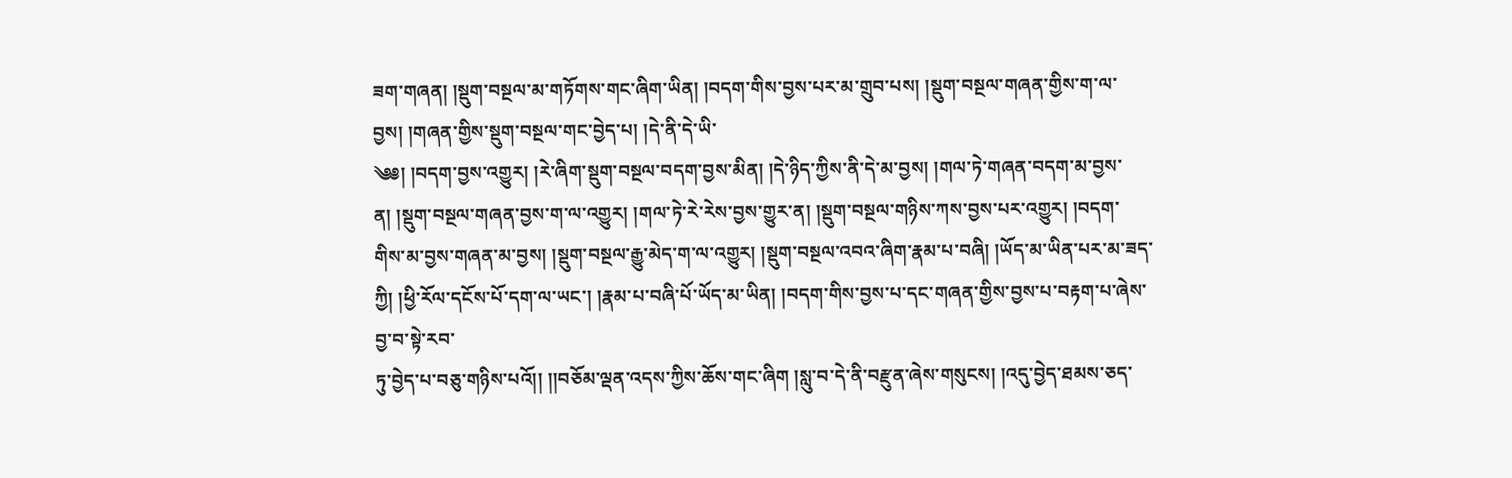ཟག་གཞན། །སྡུག་བསྔལ་མ་གཏོགས་གང་ཞིག་ཡིན། །བདག་གིས་བྱས་པར་མ་གྲུབ་པས། །སྡུག་བསྔལ་གཞན་གྱིས་ག་ལ་བྱས། །གཞན་གྱིས་སྡུག་བསྔལ་གང་བྱེད་པ། །དེ་ནི་དེ་ཡི་
༄༅། །བདག་བྱས་འགྱུར། །རེ་ཞིག་སྡུག་བསྔལ་བདག་བྱས་མིན། །དེ་ཉིད་ཀྱིས་ནི་དེ་མ་བྱས། །གལ་ཏེ་གཞན་བདག་མ་བྱས་ན། །སྡུག་བསྔལ་གཞན་བྱས་ག་ལ་འགྱུར། །གལ་ཏེ་རེ་རེས་བྱས་གྱུར་ན། །སྡུག་བསྔལ་གཉིས་ཀས་བྱས་པར་འགྱུར། །བདག་
གིས་མ་བྱས་གཞན་མ་བྱས། །སྡུག་བསྔལ་རྒྱུ་མེད་ག་ལ་འགྱུར། །སྡུག་བསྔལ་འབའ་ཞིག་རྣམ་པ་བཞི། །ཡོད་མ་ཡིན་པར་མ་ཟད་ཀྱི། །ཕྱི་རོལ་དངོས་པོ་དག་ལ་ཡང་། །རྣམ་པ་བཞི་པོ་ཡོད་མ་ཡིན། །བདག་གིས་བྱས་པ་དང་གཞན་གྱིས་བྱས་པ་བརྟག་པ་ཞེས་བྱ་བ་སྟེ་རབ་
ཏུ་བྱེད་པ་བཅུ་གཉིས་པའོ།། །།བཅོམ་ལྡན་འདས་ཀྱིས་ཆོས་གང་ཞིག །སླུ་བ་དེ་ནི་བརྫུན་ཞེས་གསུངས། །འདུ་བྱེད་ཐམས་ཅད་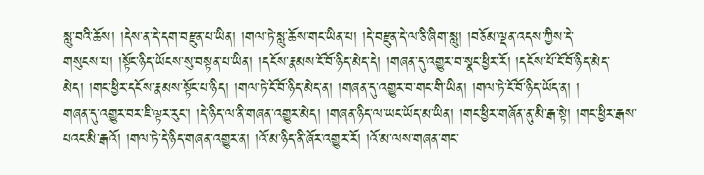སླུ་བའི་ཆོས། །དེས་ན་དེ་དག་བརྫུན་པ་ཡིན། །གལ་ཏེ་སླུ་ཆོས་གང་ཡིན་པ། །དེ་བརྫུན་དེ་ལ་ཅི་ཞིག་སླུ། །བཅོམ་ལྡན་འདས་ཀྱིས་དེ་
གསུངས་པ། །སྟོང་ཉིད་ཡོངས་སུ་བསྟན་པ་ཡིན། །དངོས་རྣམས་ངོ་བོ་ཉིད་མེད་དེ། །གཞན་དུ་འགྱུར་བ་སྣང་ཕྱིར་རོ། །དངོས་པོ་ངོ་བོ་ཉིད་མེད་མེད། །གང་ཕྱིར་དངོས་རྣམས་སྟོང་པ་ཉིད། །གལ་ཏེ་ངོ་བོ་ཉིད་མེད་ན། །གཞན་དུ་འགྱུར་བ་གང་གི་ཡིན། །གལ་ཏེ་ངོ་བོ་ཉིད་ཡོད་ན། །
གཞན་དུ་འགྱུར་བར་ཇི་ལྟར་རུང་། །དེ་ཉིད་ལ་ནི་གཞན་འགྱུར་མེད། །གཞན་ཉིད་ལ་ཡང་ཡོད་མ་ཡིན། །གང་ཕྱིར་གཞོན་ནུ་མི་རྒ་སྟེ། །གང་ཕྱིར་རྒས་པའང་མི་རྒའོ། །གལ་ཏེ་དེ་ཉིད་གཞན་འགྱུར་ན། །འོ་མ་ཉིད་ནི་ཞོར་འགྱུར་རོ། །འོ་མ་ལས་གཞན་གང་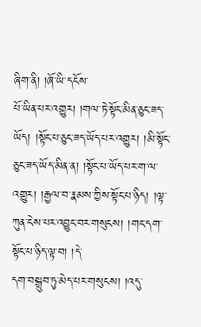ཞིག་ནི། །ཞོ་ཡི་དངོས་
པོ་ཡིན་པར་འགྱུར། །གལ་ཏེ་སྟོང་མིན་ཅུང་ཟད་ཡོད། །སྟོང་པ་ཅུང་ཟད་ཡོད་པར་འགྱུར། །མི་སྟོང་ཅུང་ཟད་ཡོད་མིན་ན། །སྟོང་པ་ཡོད་པར་ག་ལ་འགྱུར། །རྒྱལ་བ་རྣམས་ཀྱིས་སྟོང་པ་ཉིད། །ལྟ་ཀུན་ངེས་པར་འབྱུང་བར་གསུངས། །གང་དག་སྟོང་པ་ཉིད་ལྟ་བ། །དེ་
དག་བསྒྲུབ་ཏུ་མེད་པར་གསུངས། །འདུ་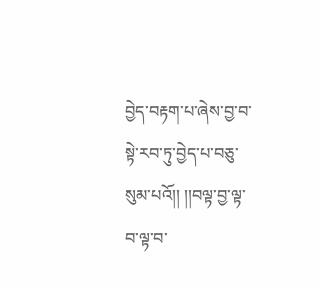བྱེད་བརྟག་པ་ཞེས་བྱ་བ་སྟེ་རབ་ཏུ་བྱེད་པ་བཅུ་སུམ་པའོ།། །།བལྟ་བྱ་ལྟ་བ་ལྟ་བ་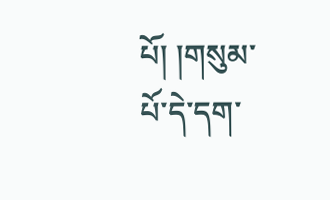པོ། །གསུམ་པོ་དེ་དག་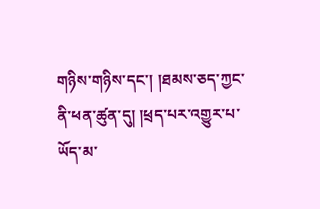གཉིས་གཉིས་དང་། །ཐམས་ཅད་ཀྱང་ནི་ཕན་ཚུན་དུ། །ཕྲད་པར་འགྱུར་པ་ཡོད་མ་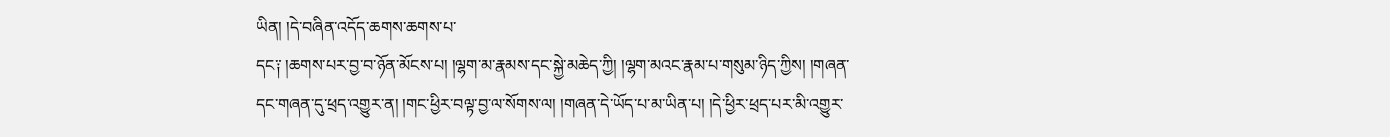ཡིན། །དེ་བཞིན་འདོད་ཆགས་ཆགས་པ་
དང༑ །ཆགས་པར་བྱ་བ་ཉོན་མོངས་པ། །ལྷག་མ་རྣམས་དང་སྐྱེ་མཆེད་ཀྱི། །ལྷག་མའང་རྣམ་པ་གསུམ་ཉིད་ཀྱིས། །གཞན་དང་གཞན་དུ་ཕྲད་འགྱུར་ན། །གང་ཕྱིར་བལྟ་བྱ་ལ་སོགས་ལ། །གཞན་དེ་ཡོད་པ་མ་ཡིན་པ། །དེ་ཕྱིར་ཕྲད་པར་མི་འགྱུར་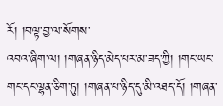རོ། །བལྟ་བྱ་ལ་སོགས་
འབའ་ཞིག་ལ། །གཞན་ཉིད་མེད་པར་མ་ཟད་ཀྱི། །གང་ཡང་གང་དང་ལྷན་ཅིག་ཏུ། །གཞན་པ་ཉིད་དུ་མི་འཐད་དོ། །གཞན་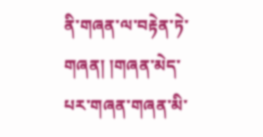ནི་གཞན་ལ་བརྟེན་ཏེ་གཞན། །གཞན་མེད་པར་གཞན་གཞན་མི་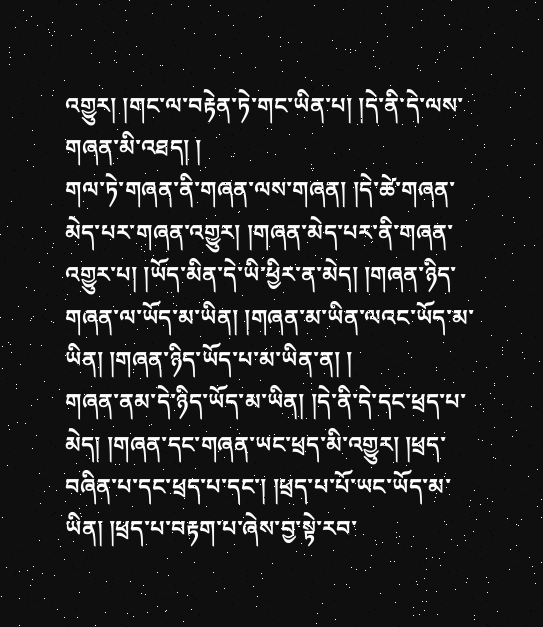འགྱུར། །གང་ལ་བརྟེན་ཏེ་གང་ཡིན་པ། །དེ་ནི་དེ་ལས་གཞན་མི་འཐད། །
གལ་ཏེ་གཞན་ནི་གཞན་ལས་གཞན། །དེ་ཚེ་གཞན་མེད་པར་གཞན་འགྱུར། །གཞན་མེད་པར་ནི་གཞན་འགྱུར་པ། །ཡོད་མིན་དེ་ཡི་ཕྱིར་ན་མེད། །གཞན་ཉིད་གཞན་ལ་ཡོད་མ་ཡིན། །གཞན་མ་ཡིན་ལའང་ཡོད་མ་ཡིན། །གཞན་ཉིད་ཡོད་པ་མ་ཡིན་ན། །
གཞན་ནམ་དེ་ཉིད་ཡོད་མ་ཡིན། །དེ་ནི་དེ་དང་ཕྲད་པ་མེད། །གཞན་དང་གཞན་ཡང་ཕྲད་མི་འགྱུར། །ཕྲད་བཞིན་པ་དང་ཕྲད་པ་དང་། །ཕྲད་པ་པོ་ཡང་ཡོད་མ་ཡིན། །ཕྲད་པ་བརྟག་པ་ཞེས་བྱ་སྟེ་རབ་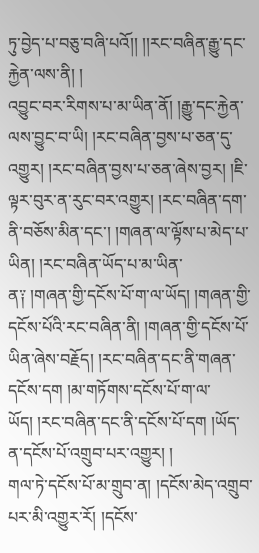ཏུ་བྱེད་པ་བཅུ་བཞི་པའོ།། །།རང་བཞིན་རྒྱུ་དང་རྐྱེན་ལས་ནི། །
འབྱུང་བར་རིགས་པ་མ་ཡིན་ནོ། །རྒྱུ་དང་རྐྱེན་ལས་བྱུང་བ་ཡི། །རང་བཞིན་བྱས་པ་ཅན་དུ་འགྱུར། །རང་བཞིན་བྱས་པ་ཅན་ཞེས་བྱར། །ཇི་ལྟར་བུར་ན་རུང་བར་འགྱུར། །རང་བཞིན་དག་ནི་བཅོས་མིན་དང་། །གཞན་ལ་ལྟོས་པ་མེད་པ་ཡིན། །རང་བཞིན་ཡོད་པ་མ་ཡིན་
ན༑ །གཞན་གྱི་དངོས་པོ་ག་ལ་ཡོད། །གཞན་གྱི་དངོས་པོའི་རང་བཞིན་ནི། །གཞན་གྱི་དངོས་པོ་ཡིན་ཞེས་བརྗོད། །རང་བཞིན་དང་ནི་གཞན་དངོས་དག །མ་གཏོགས་དངོས་པོ་ག་ལ་ཡོད། །རང་བཞིན་དང་ནི་དངོས་པོ་དག །ཡོད་ན་དངོས་པོ་འགྲུབ་པར་འགྱུར། །
གལ་ཏེ་དངོས་པོ་མ་གྲུབ་ན། །དངོས་མེད་འགྲུབ་པར་མི་འགྱུར་རོ། །དངོས་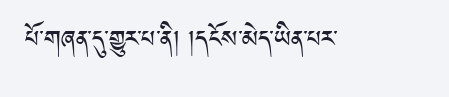པོ་གཞན་དུ་གྱུར་པ་ནི། །དངོས་མེད་ཡིན་པར་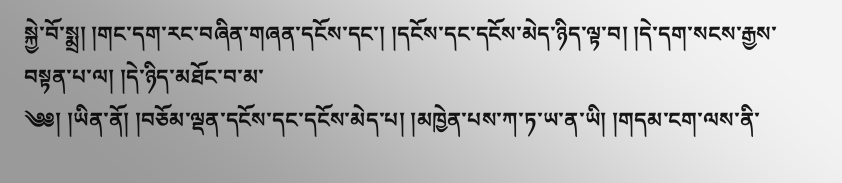སྐྱེ་བོ་སྨྲ། །གང་དག་རང་བཞིན་གཞན་དངོས་དང་། །དངོས་དང་དངོས་མེད་ཉིད་ལྟ་བ། །དེ་དག་སངས་རྒྱས་བསྟན་པ་ལ། །དེ་ཉིད་མཐོང་བ་མ་
༄༅། །ཡིན་ནོ། །བཅོམ་ལྡན་དངོས་དང་དངོས་མེད་པ། །མཁྱེན་པས་ཀ་ཏ་ཡ་ན་ཡི། །གདམ་ངག་ལས་ནི་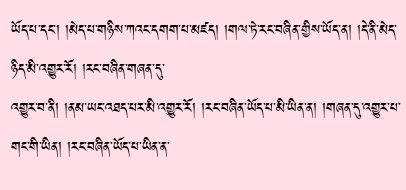ཡོད་པ་དང་། །མེད་པ་གཉིས་ཀའང་དགག་པ་མཛད། །གལ་ཏེ་རང་བཞིན་གྱིས་ཡོད་ན། །དེ་ནི་མེད་ཉིད་མི་འགྱུར་རོ། །རང་བཞིན་གཞན་དུ་
འགྱུར་བ་ནི། །ནམ་ཡང་འཐད་པར་མི་འགྱུར་རོ། །རང་བཞིན་ཡོད་པ་མི་ཡིན་ན། །གཞན་དུ་འགྱུར་པ་གང་གི་ཡིན། །རང་བཞིན་ཡོད་པ་ཡིན་ན་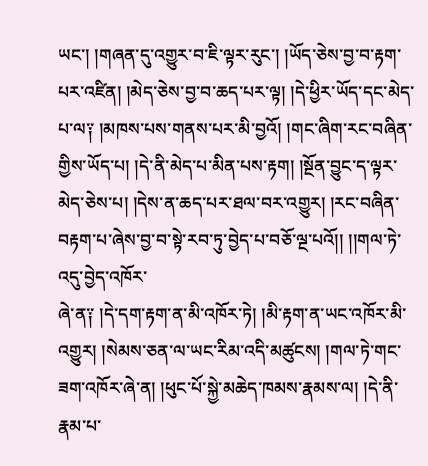ཡང་། །གཞན་དུ་འགྱུར་བ་ཇི་ལྟར་རུང་། །ཡོད་ཅེས་བྱ་བ་རྟག་པར་འཛིན། །མེད་ཅེས་བྱ་བ་ཆད་པར་ལྟ། །དེ་ཕྱིར་ཡོད་དང་མེད་
པ་ལ༑ །མཁས་པས་གནས་པར་མི་བྱའོ། །གང་ཞིག་རང་བཞིན་གྱིས་ཡོད་པ། །དེ་ནི་མེད་པ་མིན་པས་རྟག། །སྔོན་བྱུང་ད་ལྟར་མེད་ཅེས་པ། །དེས་ན་ཆད་པར་ཐལ་བར་འགྱུར། །རང་བཞིན་བརྟག་པ་ཞེས་བྱ་བ་སྟེ་རབ་ཏུ་བྱེད་པ་བཅོ་ལྔ་པའོ།། །།གལ་ཏེ་འདུ་བྱེད་འཁོར་
ཞེ་ན༑ །དེ་དག་རྟག་ན་མི་འཁོར་ཏེ། །མི་རྟག་ན་ཡང་འཁོར་མི་འགྱུར། །སེམས་ཅན་ལ་ཡང་རིམ་འདི་མཚུངས། །གལ་ཏེ་གང་ཟག་འཁོར་ཞེ་ན། །ཕུང་པོ་སྐྱེ་མཆེད་ཁམས་རྣམས་ལ། །དེ་ནི་རྣམ་པ་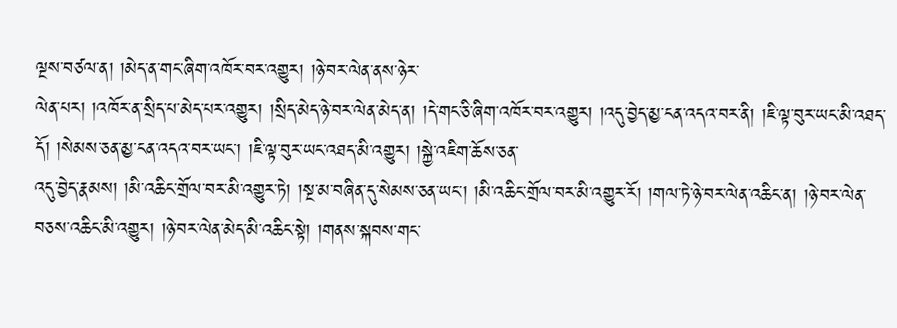ལྔས་བཙལ་ན། །མེད་ན་གང་ཞིག་འཁོར་བར་འགྱུར། །ཉེ་བར་ལེན་ནས་ཉེར་
ལེན་པར། །འཁོར་ན་སྲིད་པ་མེད་པར་འགྱུར། །སྲིད་མེད་ཉེ་བར་ལེན་མེད་ན། །དེ་གང་ཅི་ཞིག་འཁོར་བར་འགྱུར། །འདུ་བྱེད་མྱ་ངན་འདའ་བར་ནི། །ཇི་ལྟ་བུར་ཡང་མི་འཐད་དོ། །སེམས་ཅན་མྱ་ངན་འདའ་བར་ཡང་། །ཇི་ལྟ་བུར་ཡང་འཐད་མི་འགྱུར། །སྐྱེ་འཇིག་ཆོས་ཅན་
འདུ་བྱེད་རྣམས། །མི་འཆིང་གྲོལ་བར་མི་འགྱུར་ཏེ། །སྔ་མ་བཞིན་དུ་སེམས་ཅན་ཡང་། །མི་འཆིང་གྲོལ་བར་མི་འགྱུར་རོ། །གལ་ཏེ་ཉེ་བར་ལེན་འཆིང་ན། །ཉེ་བར་ལེན་བཅས་འཆིང་མི་འགྱུར། །ཉེ་བར་ལེན་མེད་མི་འཆིང་སྟེ། །གནས་སྐབས་གང་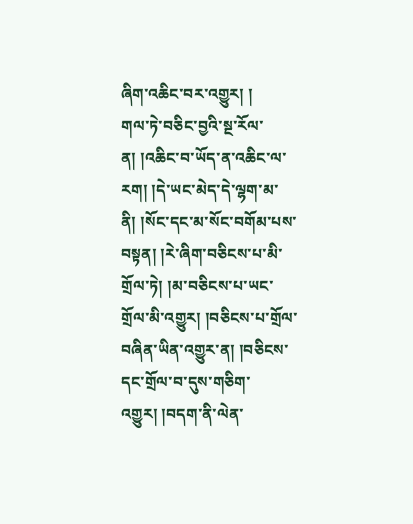ཞིག་འཆིང་བར་འགྱུར། །
གལ་ཏེ་བཅིང་བྱའི་སྔ་རོལ་ན། །འཆིང་བ་ཡོད་ན་འཆིང་ལ་རག། །དེ་ཡང་མེད་དེ་ལྷག་མ་ནི། །སོང་དང་མ་སོང་བགོམ་པས་བསྟན། །རེ་ཞིག་བཅིངས་པ་མི་གྲོལ་ཏེ། །མ་བཅིངས་པ་ཡང་གྲོལ་མི་འགྱུར། །བཅིངས་པ་གྲོལ་བཞིན་ཡིན་འགྱུར་ན། །བཅིངས་དང་གྲོལ་བ་དུས་གཅིག་
འགྱུར། །བདག་ནི་ལེན་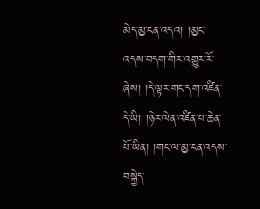མེད་མྱ་ངན་འདའ། །མྱང་འདས་བདག་གིར་འགྱུར་རོ་ཞེས། །དེ་ལྟར་གང་དག་འཛིན་དེ་ཡི། །ཉེར་ལེན་འཛིན་པ་ཆེན་པོ་ཡིན། །གང་ལ་མྱ་ངན་འདས་བསྐྱེད་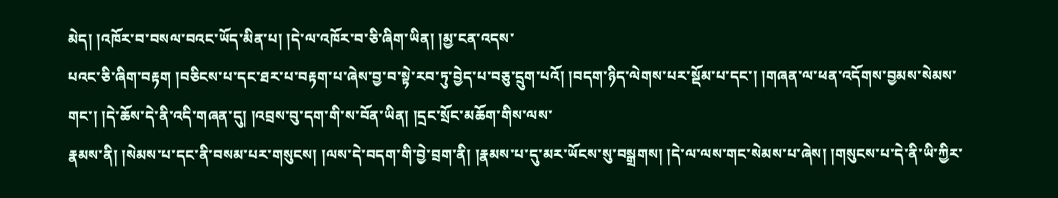མེད། །འཁོར་བ་བསལ་བའང་ཡོད་མིན་པ། །དེ་ལ་འཁོར་བ་ཅི་ཞིག་ཡིན། །མྱ་ངན་འདས་
པའང་ཅི་ཞིག་བརྟག །བཅིངས་པ་དང་ཐར་པ་བརྟག་པ་ཞེས་བྱ་བ་སྟེ་རབ་ཏུ་བྱེད་པ་བཅུ་དྲུག་པའོ། །བདག་ཉིད་ལེགས་པར་སྡོམ་པ་དང་། །གཞན་ལ་ཕན་འདོགས་བྱམས་སེམས་གང་། །དེ་ཆོས་དེ་ནི་འདི་གཞན་དུ། །འབྲས་བུ་དག་གི་ས་བོན་ཡིན། །དྲང་སྲོང་མཆོག་གིས་ལས་
རྣམས་ནི། །སེམས་པ་དང་ནི་བསམ་པར་གསུངས། །ལས་དེ་བདག་གི་བྱེ་བྲག་ནི། །རྣམས་པ་དུ་མར་ཡོངས་སུ་བསྒྲགས། །དེ་ལ་ལས་གང་སེམས་པ་ཞེས། །གསུངས་པ་དེ་ནི་ཡི་ཀྱིར་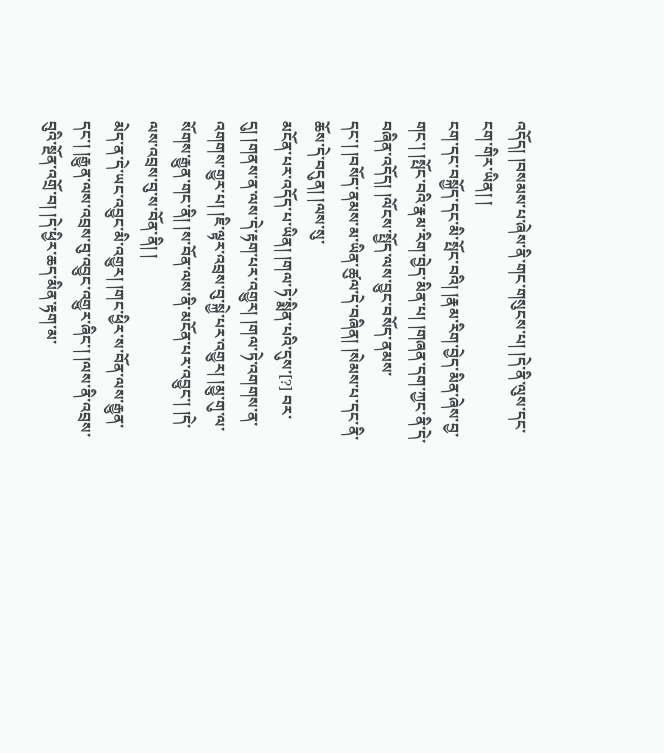འདོད། །བསམས་པ་ཞེས་ནི་གང་གསུངས་པ། །དེ་ནི་ལུས་དང་ངག་གིར་ཡིན། །
ངག་དང་བསྐྱོད་དང་མི་སྤོང་བའི། །རྣམ་རིག་བྱེད་མིན་ཞེས་བྱ་གང་། །སྤོང་བའི་རྣམ་རིག་བྱེད་མིན་པ། །གཞན་དག་ཀྱང་ནི་དེ་བཞིན་འདོད། །ལོངས་སྤྱོད་ལས་བྱུང་བསོད་ནམས་དང་། །བསོད་ནམས་མ་ཡིན་ཚུལ་དེ་བཞིན། །སེམས་པ་དང་ནི་ཆོས་དེ་བདུན། །ལས་སུ་
མངོན་པར་འདོད་པ་ཡིན། །གལ་ཏེ་སྨིན་པའི་དུས་[?] བར་དུ། །གནས་ན་ལས་དེ་རྟག་པར་འགྱུར། །གལ་ཏེ་འགགས་ན་འགགས་གྱུར་པ། །ཇི་ལྟར་འབྲས་བུ་སྐྱེ་པར་འགྱུར། །མྱུ་གུ་ལ་སོགས་རྒྱུན་གང་ནི། །ས་བོན་ལས་ནི་མངོན་པར་འབྱུང་། །དེ་ལས་འབྲས་བུ་ས་བོན་ནི། །
མེད་ན་དེ་ཡང་འབྱུང་མི་འགྱུར། །གང་ཕྱིར་ས་བོན་ལས་རྒྱུན་དང་། །རྒྱུན་ལས་འབྲས་བུ་འབྱུང་འགྱུར་ཞིང་། །ལས་ནི་འབྲས་བུའི་སྔོན་འགྲོ་བ། །དེ་ཕྱིར་ཆད་མིན་རྟག་མ་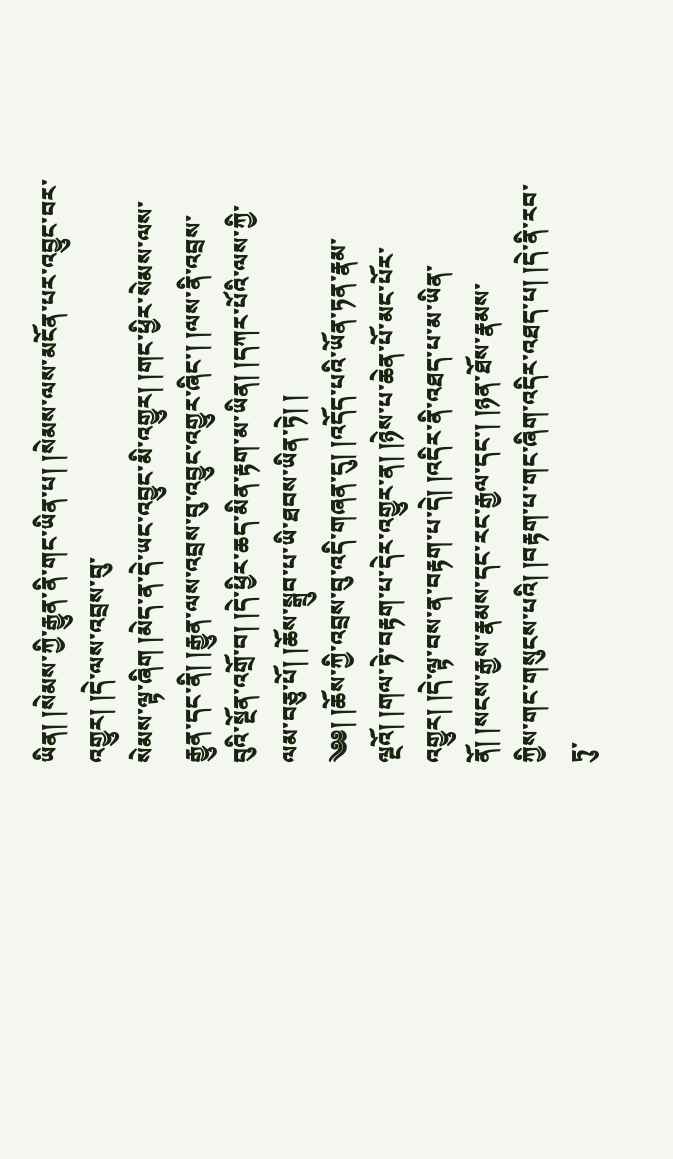ཡིན། །སེམས་ཀྱི་རྒྱུན་ནི་གང་ཡིན་པ། །སེམས་ལས་མངོན་པར་འབྱུང་བར་འགྱུར། །དེ་ལས་འབྲས་བུ་
སེམས་ལྟ་ཞིག །མེད་ན་དེ་ཡང་འབྱུང་མི་འགྱུར། །གང་ཕྱིར་སེམས་ལས་རྒྱུན་དང་ནི། །རྒྱུན་ལས་འབྲས་བུ་འབྱུང་འགྱུར་ཞིང་། །ལས་ནི་འབྲས་བུའི་སྔོན་འགྲོ་བ། །དེ་ཕྱིར་ཆད་མིན་རྟག་མ་ཡིན། །དཀར་པོའི་ལས་ཀྱི་ལམ་བཅུ་པོ། །ཆོས་སྒྲུབ་པ་ཡི་ཐབས་ཡིན་ཏེ། །
༄༅། །ཆོས་ཀྱི་འབྲས་བུ་འདི་གཞན་དུ། །འདོད་པའི་ཡོན་ཏན་རྣམ་ལྔའོ། །གལ་ཏེ་བརྟག་པ་དེར་འགྱུར་ན། །ཉེས་པ་ཆེན་པོ་མང་པོར་འགྱུར། །དེ་ལྟ་བས་ན་བརྟག་པ་དེ། །འདིར་ནི་འཐད་པ་མ་ཡིན་ནོ། །སངས་རྒྱས་རྣམས་དང་རང་རྒྱལ་དང་། །ཉན་ཐོས་རྣམས་
ཀྱིས་གང་གསུངས་པའི། །བརྟག་པ་གང་ཞིག་འདིར་འཐད་པ། །དེ་ནི་རབ་ཏུ་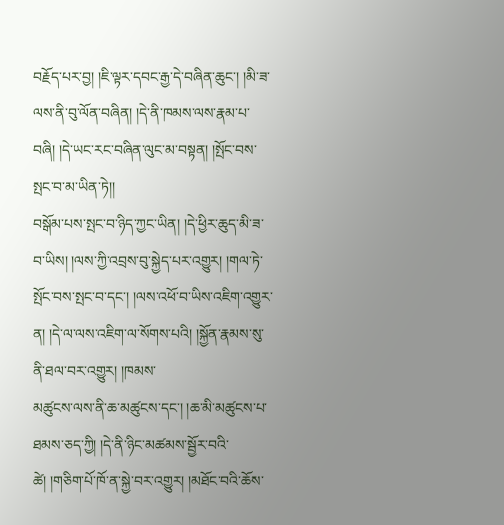བརྗོད་པར་བྱ། །ཇི་ལྟར་དབང་རྒྱ་དེ་བཞིན་ཆུང་། །མི་ཟ་ལས་ནི་བུ་ལོན་བཞིན། །དེ་ནི་ཁམས་ལས་རྣམ་པ་བཞི། །དེ་ཡང་རང་བཞིན་ལུང་མ་བསྟན། །སྤོང་བས་སྤང་བ་མ་ཡིན་ཏེ།།
བསྒོམ་པས་སྤང་བ་ཉིད་ཀྱང་ཡིན། །དེ་ཕྱིར་ཆུད་མི་ཟ་བ་ཡིས། །ལས་ཀྱི་འབྲས་བུ་སྐྱེད་པར་འགྱུར། །གལ་ཏེ་སྤོང་བས་སྤང་བ་དང་། །ལས་འཕོ་བ་ཡིས་འཇིག་འགྱུར་ན། །དེ་ལ་ལས་འཇིག་ལ་སོགས་པའི། །སྐྱོན་རྣམས་སུ་ནི་ཐལ་བར་འགྱུར། །ཁམས་
མཚུངས་ལས་ནི་ཆ་མཚུངས་དང་། །ཆ་མི་མཚུངས་པ་ཐམས་ཅད་ཀྱི། །དེ་ནི་ཉིང་མཚམས་སྦྱོར་བའི་ཚེ། །གཅིག་པོ་ཁོ་ན་སྐྱེ་བར་འགྱུར། །མཐོང་བའི་ཆོས་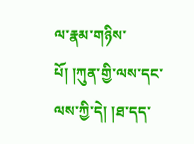ལ་རྣམ་གཉིས་པོ། །ཀུན་གྱི་ལས་དང་ལས་ཀྱི་དེ། །ཐ་དད་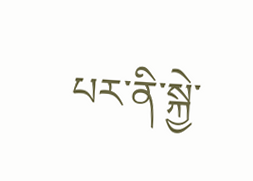པར་ནི་སྐྱེ་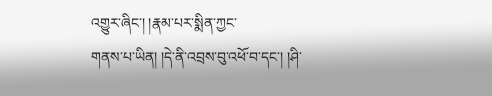འགྱུར་ཞིང་། །རྣམ་པར་སྨིན་ཀྱང་
གནས་པ་ཡིན། །དེ་ནི་འབྲས་བུ་འཕོ་བ་དང་། །ཤི་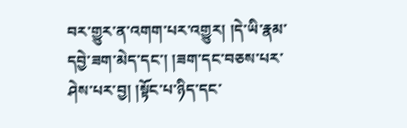བར་གྱུར་ན་འགག་པར་འགྱུར། །དེ་ཡི་རྣམ་དབྱེ་ཟག་མེད་དང་། །ཟག་དང་བཅས་པར་ཤེས་པར་བྱ། །སྟོང་པ་ཉིད་དང་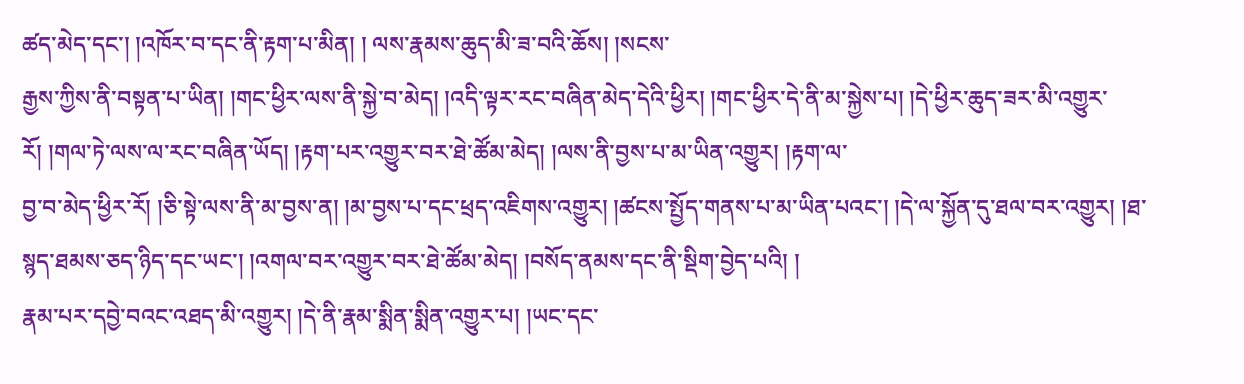ཚད་མེད་དང་། །འཁོར་བ་དང་ནི་རྟག་པ་མིན། ། ལས་རྣམས་ཆུད་མི་ཟ་བའི་ཆོས། །སངས་
རྒྱས་ཀྱིས་ནི་བསྟན་པ་ཡིན། །གང་ཕྱིར་ལས་ནི་སྐྱེ་བ་མེད། །འདི་ལྟར་རང་བཞིན་མེད་དེའི་ཕྱིར། །གང་ཕྱིར་དེ་ནི་མ་སྐྱེས་པ། །དེ་ཕྱིར་ཆུད་ཟར་མི་འགྱུར་རོ། །གལ་ཏེ་ལས་ལ་རང་བཞིན་ཡོད། །རྟག་པར་འགྱུར་བར་ཐེ་ཚོམ་མེད། །ལས་ནི་བྱས་པ་མ་ཡིན་འགྱུར། །རྟག་ལ་
བྱ་བ་མེད་ཕྱིར་རོ། །ཅི་སྟེ་ལས་ནི་མ་བྱས་ན། །མ་བྱས་པ་དང་ཕྲད་འཇིགས་འགྱུར། །ཚངས་སྤྱོད་གནས་པ་མ་ཡིན་པའང་། །དེ་ལ་སྐྱོན་དུ་ཐལ་བར་འགྱུར། །ཐ་སྙད་ཐམས་ཅད་ཉིད་དང་ཡང་། །འགལ་བར་འགྱུར་བར་ཐེ་ཚོམ་མེད། །བསོད་ནམས་དང་ནི་སྡིག་བྱེད་པའི། །
རྣམ་པར་དབྱེ་བའང་འཐད་མི་འགྱུར། །དེ་ནི་རྣམ་སྨིན་སྨིན་འགྱུར་པ། །ཡང་དང་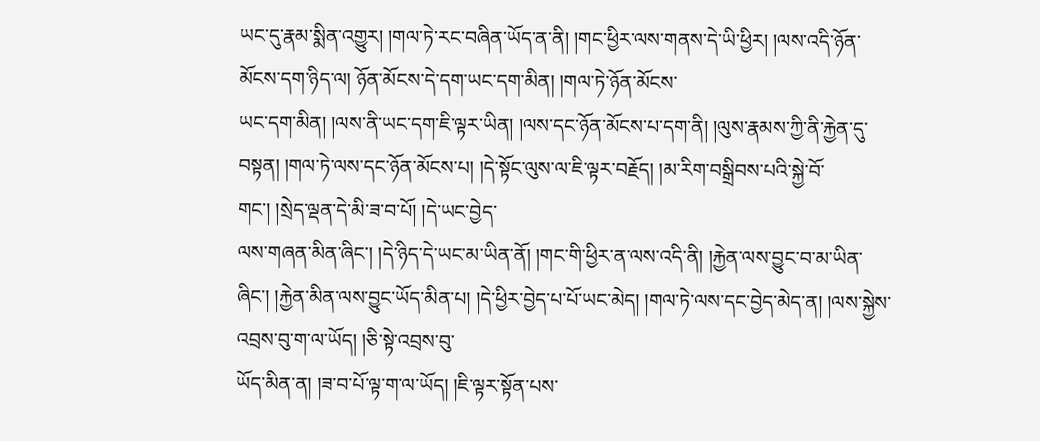ཡང་དུ་རྣམ་སྨིན་འགྱུར། །གལ་ཏེ་རང་བཞིན་ཡོད་ན་ནི། །གང་ཕྱིར་ལས་གནས་དེ་ཡི་ཕྱིར། །ལས་འདི་ཉོན་མོངས་དག་ཉིད་ལ། ཉོན་མོངས་དེ་དག་ཡང་དག་མིན། །གལ་ཏེ་ཉོན་མོངས་
ཡང་དག་མིན། །ལས་ནི་ཡང་དག་ཇི་ལྟར་ཡིན། །ལས་དང་ཉོན་མོངས་པ་དག་ནི། །ལུས་རྣམས་ཀྱི་ནི་རྐྱེན་དུ་བསྟན། །གལ་ཏེ་ལས་དང་ཉོན་མོངས་པ། །དེ་སྟོང་ལུས་ལ་ཇི་ལྟར་བརྗོད། །མ་རིག་བསྒྲིབས་པའི་སྐྱེ་བོ་གང་། །སྲེད་ལྡན་དེ་མི་ཟ་བ་པོ། །དེ་ཡང་བྱེད་
ལས་གཞན་མིན་ཞིང་། །དེ་ཉིད་དེ་ཡང་མ་ཡིན་ནོ། །གང་གི་ཕྱིར་ན་ལས་འདི་ནི། །རྐྱེན་ལས་བྱུང་བ་མ་ཡིན་ཞིང་། །རྐྱེན་མིན་ལས་བྱུང་ཡོད་མིན་པ། །དེ་ཕྱིར་བྱེད་པ་པོ་ཡང་མེད། །གལ་ཏེ་ལས་དང་བྱེད་མེད་ན། །ལས་སྐྱེས་འབྲས་བུ་ག་ལ་ཡོད། །ཅི་སྟེ་འབྲས་བུ་
ཡོད་མིན་ན། །ཟ་བ་པོ་ལྟ་ག་ལ་ཡོད། །ཇི་ལྟར་སྟོན་པས་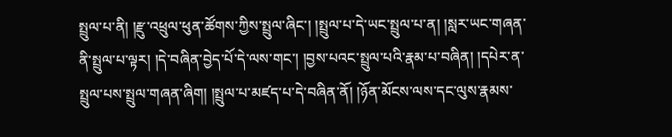སྤྲུལ་པ་ནི། །རྫུ་འཕྲུལ་ཕུན་ཚོགས་ཀྱིས་སྤྲུལ་ཞིང་། །སྤྲུལ་པ་དེ་ཡང་སྤྲུལ་པ་ན། །སླར་ཡང་གཞན་ནི་སྤྲུལ་པ་ལྟར། །དེ་བཞིན་བྱེད་པོ་དེ་ལས་གང་། །བྱས་པའང་སྤྲུལ་པའི་རྣམ་པ་བཞིན། །དཔེར་ན་
སྤྲུལ་པས་སྤྲུལ་གཞན་ཞིག། །སྤྲུལ་པ་མཛད་པ་དེ་བཞིན་ནོ། །ཉོན་མོངས་ལས་དང་ལུས་རྣམས་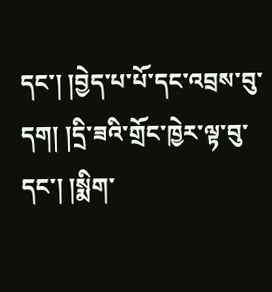དང་། །བྱེད་པ་པོ་དང་འབྲས་བུ་དག། །དྲི་ཟའི་གྲོང་ཁྱེར་ལྟ་བུ་དང་། །སྨིག་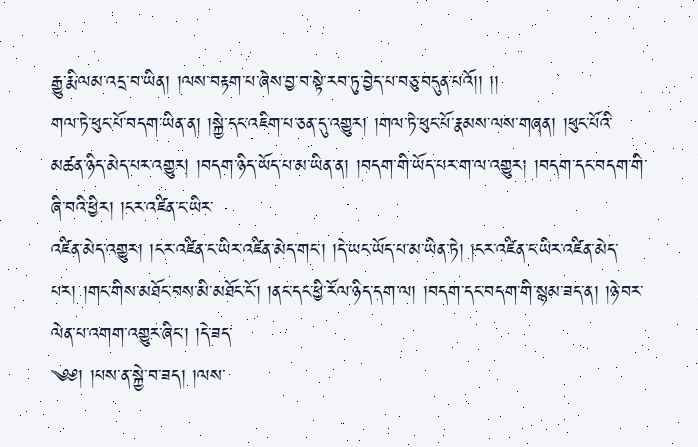རྒྱུ་རྨི་ལམ་འདྲ་བ་ཡིན། །ལས་བརྟག་པ་ཞེས་བྱ་བ་སྟེ་རབ་ཏུ་བྱེད་པ་བཅུ་བདུན་པའོ།། །།
གལ་ཏེ་ཕུང་པོ་བདག་ཡིན་ན། །སྐྱེ་དང་འཇིག་པ་ཅན་དུ་འགྱུར། །གལ་ཏེ་ཕུང་པོ་རྣམས་ལས་གཞན། །ཕུང་པོའི་མཚན་ཉིད་མེད་པར་འགྱུར། །བདག་ཉིད་ཡོད་པ་མ་ཡིན་ན། །བདག་གི་ཡོད་པར་ག་ལ་འགྱུར། །བདག་དང་བདག་གི་ཞི་བའི་ཕྱིར། །ངར་འཛིན་ང་ཡིར་
འཛིན་མེད་འགྱུར། །ངར་འཛིན་ང་ཡིར་འཛིན་མེད་གང་། །དེ་ཡང་ཡོད་པ་མ་ཡིན་ཏེ། །ངར་འཛིན་ང་ཡིར་འཛིན་མེད་པར། །གང་གིས་མཐོང་བས་མི་མཐོང་ངོ་། །ནང་དང་ཕྱི་རོལ་ཉིད་དག་ལ། །བདག་དང་བདག་གི་སྙམ་ཟད་ན། །ཉེ་བར་ལེན་པ་འགག་འགྱུར་ཞིང་། །དེ་ཟད་
༄༅། །པས་ན་སྐྱེ་བ་ཟད། །ལས་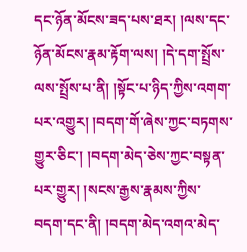དང་ཉོན་མོངས་ཟད་པས་ཐར། །ལས་དང་ཉོན་མོངས་རྣམ་རྟོག་ལས། །དེ་དག་སྤྲོས་ལས་སྤྲོས་པ་ནི། །སྟོང་པ་ཉིད་ཀྱིས་འགག་པར་འགྱུར། །བདག་གོ་ཞེས་ཀྱང་བཏགས་གྱུར་ཅིང་། །བདག་མེད་ཅེས་ཀྱང་བསྟན་
པར་གྱུར། །སངས་རྒྱས་རྣམས་ཀྱིས་བདག་དང་ནི། །བདག་མེད་འགའ་མེད་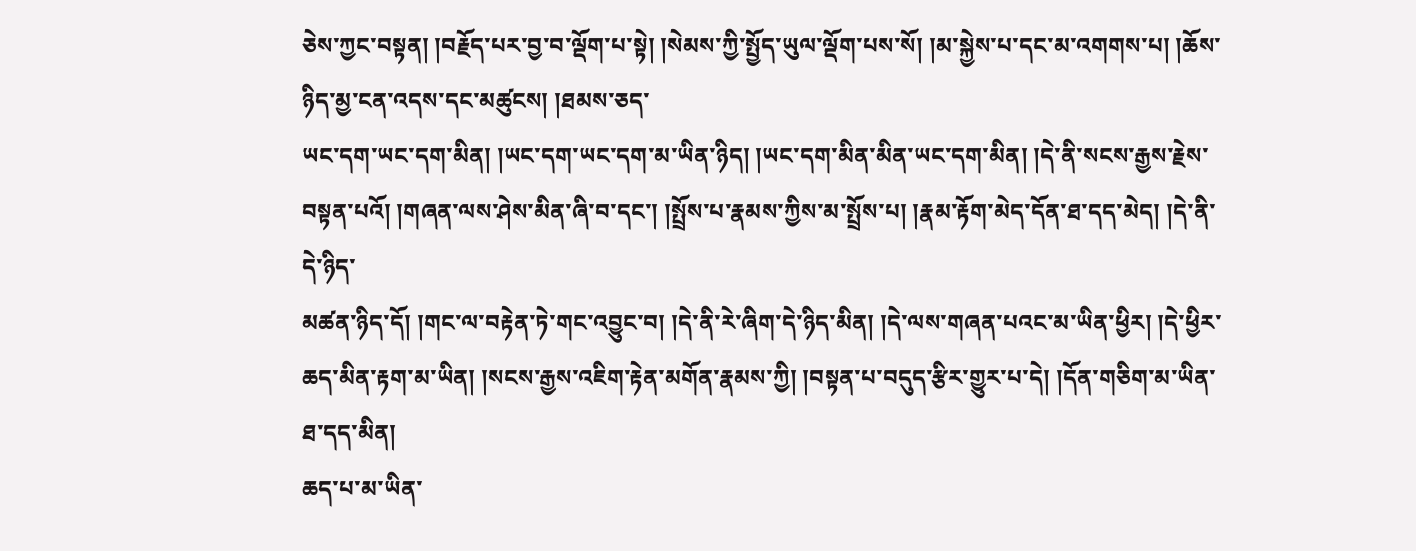ཅེས་ཀྱང་བསྟན། །བརྗོད་པར་བྱ་བ་ལྡོག་པ་སྟེ། །སེམས་ཀྱི་སྤྱོད་ཡུལ་ལྡོག་པས་སོ། །མ་སྐྱེས་པ་དང་མ་འགགས་པ། །ཆོས་ཉིད་མྱ་ངན་འདས་དང་མཚུངས། །ཐམས་ཅད་
ཡང་དག་ཡང་དག་མིན། །ཡང་དག་ཡང་དག་མ་ཡིན་ཉིད། །ཡང་དག་མིན་མིན་ཡང་དག་མིན། །དེ་ནི་སངས་རྒྱས་རྗེས་བསྟན་པའོ། །གཞན་ལས་ཤེས་མིན་ཞི་བ་དང་། །སྤྲོས་པ་རྣམས་ཀྱིས་མ་སྤྲོས་པ། །རྣམ་རྟོག་མེད་དོན་ཐ་དད་མེད། །དེ་ནི་དེ་ཉིད་
མཚན་ཉིད་དོ། །གང་ལ་བརྟེན་ཏེ་གང་འབྱུང་བ། །དེ་ནི་རེ་ཞིག་དེ་ཉིད་མིན། །དེ་ལས་གཞན་པའང་མ་ཡིན་ཕྱིར། །དེ་ཕྱིར་ཆད་མིན་རྟག་མ་ཡིན། །སངས་རྒྱས་འཇིག་རྟེན་མགོན་རྣམས་ཀྱི། །བསྟན་པ་བདུད་རྩིར་གྱུར་པ་དེ། །དོན་གཅིག་མ་ཡིན་ཐ་དད་མིན།
ཆད་པ་མ་ཡིན་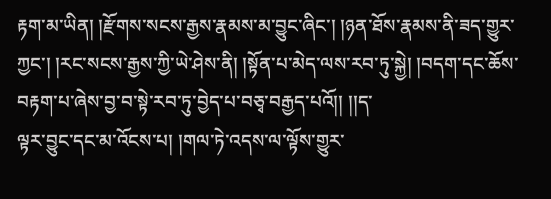རྟག་མ་ཡིན། །རྫོགས་སངས་རྒྱས་རྣམས་མ་བྱུང་ཞིང་། །ཉན་ཐོས་རྣམས་ནི་ཟད་གྱུར་ཀྱང་། །རང་སངས་རྒྱས་ཀྱི་ཡེ་ཤེས་ནི། །སྟོན་པ་མེད་ལས་རབ་ཏུ་སྐྱེ། །བདག་དང་ཆོས་བརྟག་པ་ཞེས་བྱ་བ་སྟེ་རབ་ཏུ་བྱེད་པ་བཅྭ་བརྒྱད་པའོ།། །།ད་
ལྟར་བྱུང་དང་མ་འོངས་པ། །གལ་ཏེ་འདས་ལ་ལྟོས་གྱུར་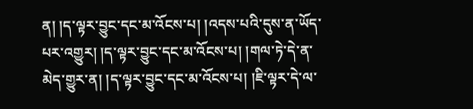ན། །ད་ལྟར་བྱུང་དང་མ་འོངས་པ། །འདས་པའི་དུས་ན་ཡོད་པར་འགྱུར། །ད་ལྟར་བྱུང་དང་མ་འོངས་པ། །གལ་ཏེ་དེ་ན་མེད་གྱུར་ན། །ད་ལྟར་བྱུང་དང་མ་འོངས་པ། །ཇི་ལྟར་དེ་ལ་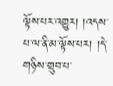ལྟོས་པར་འགྱུར། །འདས་
པ་ལ་ནི་མ་ལྟོས་པར། །དེ་གཉིས་གྲུབ་པ་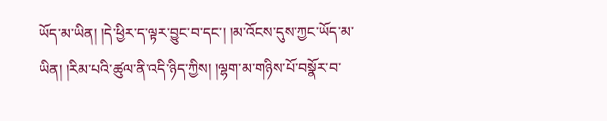ཡོད་མ་ཡིན། །དེ་ཕྱིར་ད་ལྟར་བྱུང་བ་དང་། །མ་འོངས་དུས་ཀྱང་ཡོད་མ་ཡིན། །རིམ་པའི་ཚུལ་ནི་འདི་ཉིད་ཀྱིས། །ལྷག་མ་གཉིས་པོ་བསྣོར་བ་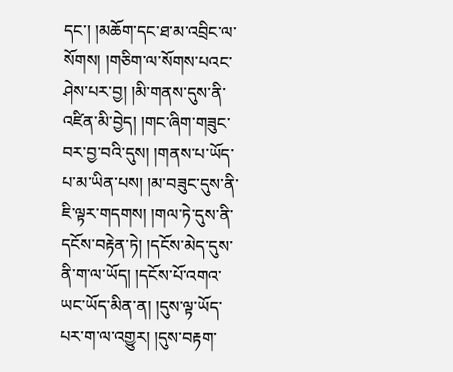དང་། །མཆོག་དང་ཐ་མ་འབྲིང་ལ་སོགས། །གཅིག་ལ་སོགས་པའང་
ཤེས་པར་བྱ། །མི་གནས་དུས་ནི་འཛིན་མི་བྱེད། །གང་ཞིག་གཟུང་བར་བྱ་བའི་དུས། །གནས་པ་ཡོད་པ་མ་ཡིན་པས། །མ་བཟུང་དུས་ནི་ཇི་ལྟར་གདགས། །གལ་ཏེ་དུས་ནི་དངོས་བརྟེན་ཏེ། །དངོས་མེད་དུས་ནི་ག་ལ་ཡོད། །དངོས་པོ་འགའ་ཡང་ཡོད་མིན་ན། །དུས་ལྟ་ཡོད་
པར་ག་ལ་འགྱུར། །དུས་བརྟག་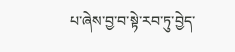པ་ཞེས་བྱ་བ་སྟེ་རབ་ཏུ་བྱེད་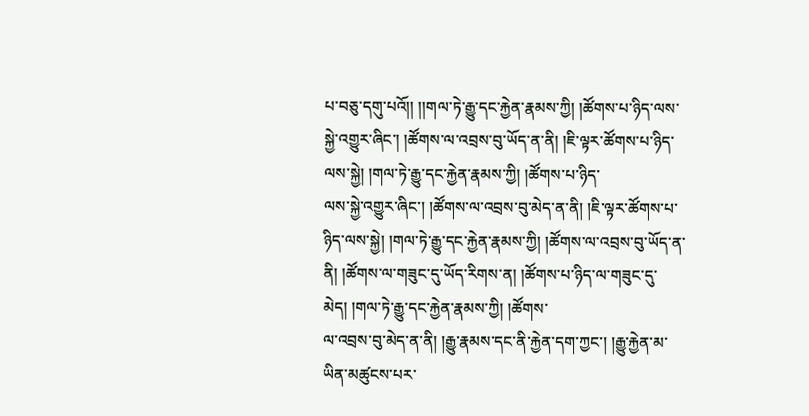པ་བཅུ་དགུ་པའོ།། །།གལ་ཏེ་རྒྱུ་དང་རྐྱེན་རྣམས་ཀྱི། །ཚོགས་པ་ཉིད་ལས་སྐྱེ་འགྱུར་ཞིང་། །ཚོགས་ལ་འབྲས་བུ་ཡོད་ན་ནི། །ཇི་ལྟར་ཚོགས་པ་ཉིད་ལས་སྐྱེ། །གལ་ཏེ་རྒྱུ་དང་རྐྱེན་རྣམས་ཀྱི། །ཚོགས་པ་ཉིད་
ལས་སྐྱེ་འགྱུར་ཞིང་། །ཚོགས་ལ་འབྲས་བུ་མེད་ན་ནི། །ཇི་ལྟར་ཚོགས་པ་ཉིད་ལས་སྐྱེ། །གལ་ཏེ་རྒྱུ་དང་རྐྱེན་རྣམས་ཀྱི། །ཚོགས་ལ་འབྲས་བུ་ཡོད་ན་ནི། །ཚོགས་ལ་གཟུང་དུ་ཡོད་རིགས་ན། །ཚོགས་པ་ཉིད་ལ་གཟུང་དུ་མེད། །གལ་ཏེ་རྒྱུ་དང་རྐྱེན་རྣམས་ཀྱི། །ཚོགས་
ལ་འབྲས་བུ་མེད་ན་ནི། །རྒྱུ་རྣམས་དང་ནི་རྐྱེན་དག་ཀྱང་། །རྒྱུ་རྐྱེན་མ་ཡིན་མཚུངས་པར་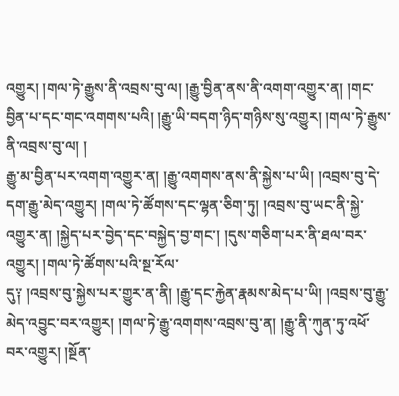འགྱུར། །གལ་ཏེ་རྒྱུས་ནི་འབྲས་བུ་ལ། །རྒྱུ་བྱིན་ནས་ནི་འགག་འགྱུར་ན། །གང་བྱིན་པ་དང་གང་འགགས་པའི། །རྒྱུ་ཡི་བདག་ཉིད་གཉིས་སུ་འགྱུར། །གལ་ཏེ་རྒྱུས་ནི་འབྲས་བུ་ལ། །
རྒྱུ་མ་བྱིན་པར་འགག་འགྱུར་ན། །རྒྱུ་འགགས་ནས་ནི་སྐྱེས་པ་ཡི། །འབྲས་བུ་དེ་དག་རྒྱུ་མེད་འགྱུར། །གལ་ཏེ་ཚོགས་དང་ལྷན་ཅིག་ཏུ། །འབྲས་བུ་ཡང་ནི་སྐྱེ་འགྱུར་ན། །སྐྱེད་པར་བྱེད་དང་བསྐྱེད་བྱ་གང་། །དུས་གཅིག་པར་ནི་ཐལ་བར་འགྱུར། །གལ་ཏེ་ཚོགས་པའི་སྔ་རོལ་
དུ༑ །འབྲས་བུ་སྐྱེས་པར་གྱུར་ན་ནི། །རྒྱུ་དང་རྐྱེན་རྣམས་མེད་པ་ཡི། །འབྲས་བུ་རྒྱུ་མེད་འབྱུང་བར་འགྱུར། །གལ་ཏེ་རྒྱུ་འགགས་འབྲས་བུ་ན། །རྒྱུ་ནི་ཀུན་ཏུ་འཕོ་བར་འགྱུར། །སྔོན་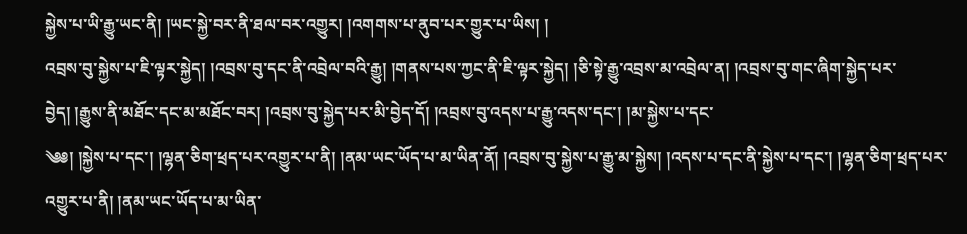སྐྱེས་པ་ཡི་རྒྱུ་ཡང་ནི། །ཡང་སྐྱེ་བར་ནི་ཐལ་བར་འགྱུར། །འགགས་པ་ནུབ་པར་གྱུར་པ་ཡིས། །
འབྲས་བུ་སྐྱེས་པ་ཇི་ལྟར་སྐྱེད། །འབྲས་བུ་དང་ནི་འབྲེལ་བའི་རྒྱུ། །གནས་པས་ཀྱང་ནི་ཇི་ལྟར་སྐྱེད། །ཅི་སྟེ་རྒྱུ་འབྲས་མ་འབྲེལ་ན། །འབྲས་བུ་གང་ཞིག་སྐྱེད་པར་བྱེད། །རྒྱུས་ནི་མཐོང་དང་མ་མཐོང་བར། །འབྲས་བུ་སྐྱེད་པར་མི་བྱེད་དོ། །འབྲས་བུ་འདས་པ་རྒྱུ་འདས་དང་། །མ་སྐྱེས་པ་དང་
༄༅། །སྐྱེས་པ་དང་། །ལྷན་ཅིག་ཕྲད་པར་འགྱུར་པ་ནི། །ནམ་ཡང་ཡོད་པ་མ་ཡིན་ནོ། །འབྲས་བུ་སྐྱེས་པ་རྒྱུ་མ་སྐྱེས། །འདས་པ་དང་ནི་སྐྱེས་པ་དང་། །ལྷན་ཅིག་ཕྲད་པར་འགྱུར་པ་ནི། །ནམ་ཡང་ཡོད་པ་མ་ཡིན་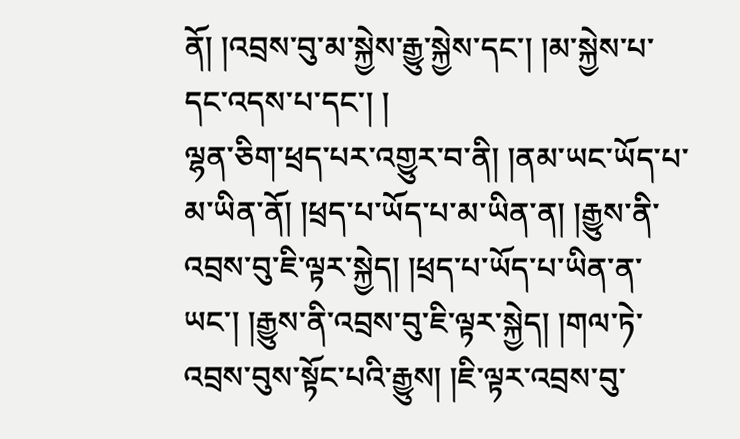ནོ། །འབྲས་བུ་མ་སྐྱེས་རྒྱུ་སྐྱེས་དང་། །མ་སྐྱེས་པ་དང་འདས་པ་དང་། །
ལྷན་ཅིག་ཕྲད་པར་འགྱུར་བ་ནི། །ནམ་ཡང་ཡོད་པ་མ་ཡིན་ནོ། །ཕྲད་པ་ཡོད་པ་མ་ཡིན་ན། །རྒྱུས་ནི་འབྲས་བུ་ཇི་ལྟར་སྐྱེད། །ཕྲད་པ་ཡོད་པ་ཡིན་ན་ཡང་། །རྒྱུས་ནི་འབྲས་བུ་ཇི་ལྟར་སྐྱེད། །གལ་ཏེ་འབྲས་བུས་སྟོང་པའི་རྒྱུས། །ཇི་ལྟར་འབྲས་བུ་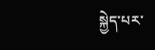སྐྱེད་པར་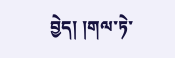བྱེད། །གལ་ཏེ་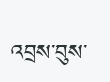འབྲས་བུས་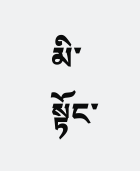མི་སྟོང་